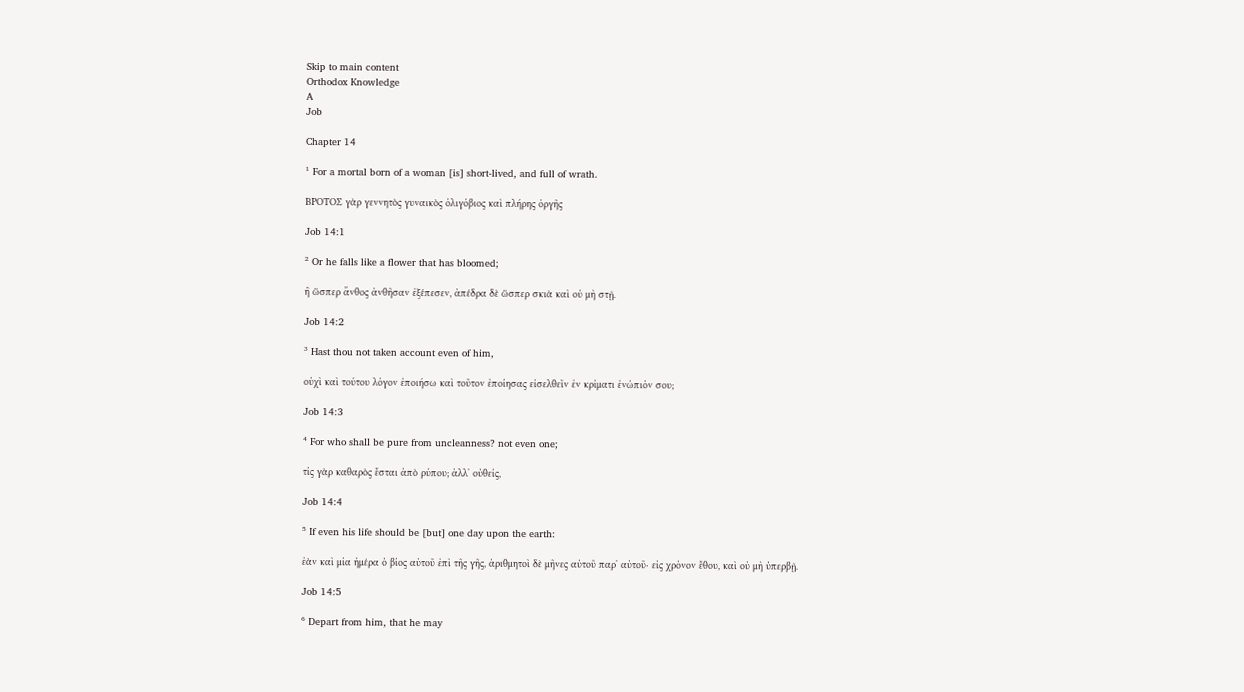Skip to main content
Orthodox Knowledge
A
Job

Chapter 14

¹ For a mortal born of a woman [is] short-lived, and full of wrath.

ΒΡΟΤΟΣ γὰρ γεννητὸς γυναικὸς ὀλιγόβιος καὶ πλήρης ὀργῆς

Job 14:1

² Or he falls like a flower that has bloomed;

ἢ ὥσπερ ἄνθος ἀνθῆσαν ἐξέπεσεν, ἀπέδρα δὲ ὥσπερ σκιὰ καὶ οὐ μὴ στῇ.

Job 14:2

³ Hast thou not taken account even of him,

οὐχὶ καὶ τούτου λόγον ἐποιήσω καὶ τοῦτον ἐποίησας εἰσελθεῖν ἐν κρίματι ἐνώπιόν σου;

Job 14:3

⁴ For who shall be pure from uncleanness? not even one;

τίς γὰρ καθαρὸς ἔσται ἀπὸ ρύπου; ἀλλ᾿ οὐθείς,

Job 14:4

⁵ If even his life should be [but] one day upon the earth:

ἐὰν καὶ μία ἡμέρα ὁ βίος αὐτοῦ ἐπὶ τῆς γῆς, ἀριθμητοὶ δὲ μῆνες αὐτοῦ παρ᾿ αὐτοῦ· εἰς χρόνον ἔθου, καὶ οὐ μὴ ὑπερβῇ.

Job 14:5

⁶ Depart from him, that he may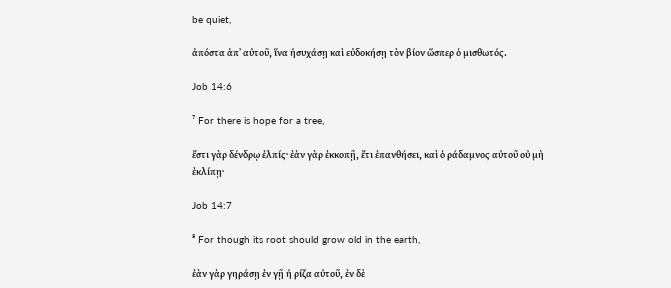be quiet,

ἀπόστα ἀπ᾿ αὐτοῦ, ἵνα ἡσυχάσῃ καὶ εὐδοκήσῃ τὸν βίον ὥσπερ ὁ μισθωτός.

Job 14:6

⁷ For there is hope for a tree,

ἔστι γὰρ δένδρῳ ἐλπίς· ἐὰν γὰρ ἐκκοπῇ, ἔτι ἐπανθήσει, καὶ ὁ ράδαμνος αὐτοῦ οὐ μὴ ἐκλίπῃ·

Job 14:7

⁸ For though its root should grow old in the earth,

ἐὰν γὰρ γηράσῃ ἐν γῇ ἡ ρίζα αὐτοῦ, ἐν δὲ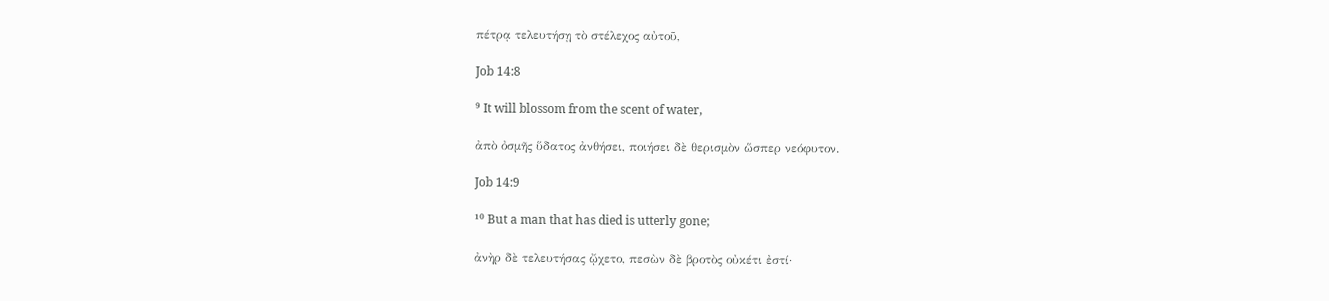πέτρᾳ τελευτήσῃ τὸ στέλεχος αὐτοῦ,

Job 14:8

⁹ It will blossom from the scent of water,

ἀπὸ ὀσμῆς ὕδατος ἀνθήσει, ποιήσει δὲ θερισμὸν ὥσπερ νεόφυτον.

Job 14:9

¹⁰ But a man that has died is utterly gone;

ἀνὴρ δὲ τελευτήσας ᾤχετο, πεσὼν δὲ βροτὸς οὐκέτι ἐστί·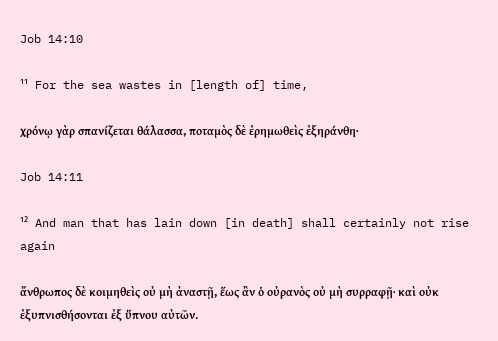Job 14:10

¹¹ For the sea wastes in [length of] time,

χρόνῳ γὰρ σπανίζεται θάλασσα, ποταμὸς δὲ ἐρημωθεὶς ἐξηράνθη·

Job 14:11

¹² And man that has lain down [in death] shall certainly not rise again

ἄνθρωπος δὲ κοιμηθεὶς οὐ μὴ ἀναστῇ, ἕως ἂν ὁ οὐρανὸς οὐ μὴ συρραφῇ· καὶ οὐκ ἐξυπνισθήσονται ἐξ ὕπνου αὐτῶν.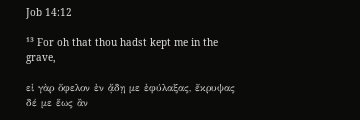Job 14:12

¹³ For oh that thou hadst kept me in the grave,

εἰ γὰρ ὄφελον ἐν ᾅδῃ με ἐφύλαξας, ἔκρυψας δέ με ἕως ἂν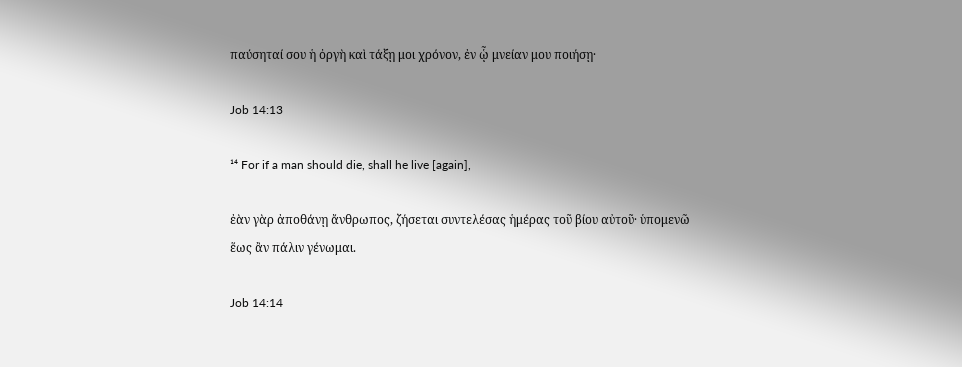παύσηταί σου ἡ ὀργὴ καὶ τάξῃ μοι χρόνον, ἐν ᾧ μνείαν μου ποιήσῃ·

Job 14:13

¹⁴ For if a man should die, shall he live [again],

ἐὰν γὰρ ἀποθάνῃ ἄνθρωπος, ζήσεται συντελέσας ἡμέρας τοῦ βίου αὐτοῦ· ὑπομενῶ ἕως ἂν πάλιν γένωμαι.

Job 14:14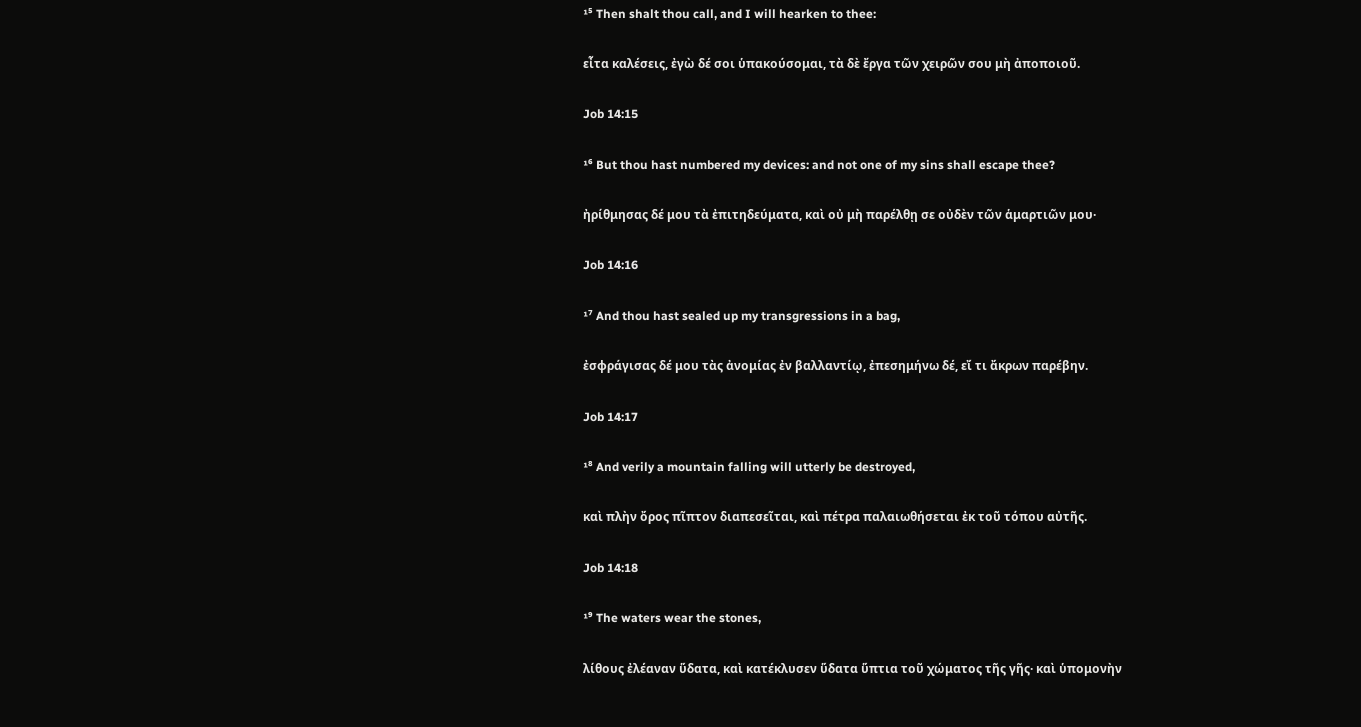¹⁵ Then shalt thou call, and I will hearken to thee:

εἶτα καλέσεις, ἐγὼ δέ σοι ὑπακούσομαι, τὰ δὲ ἔργα τῶν χειρῶν σου μὴ ἀποποιοῦ.

Job 14:15

¹⁶ But thou hast numbered my devices: and not one of my sins shall escape thee?

ἠρίθμησας δέ μου τὰ ἐπιτηδεύματα, καὶ οὐ μὴ παρέλθῃ σε οὐδὲν τῶν ἁμαρτιῶν μου·

Job 14:16

¹⁷ And thou hast sealed up my transgressions in a bag,

ἐσφράγισας δέ μου τὰς ἀνομίας ἐν βαλλαντίῳ, ἐπεσημήνω δέ, εἴ τι ἄκρων παρέβην.

Job 14:17

¹⁸ And verily a mountain falling will utterly be destroyed,

καὶ πλὴν ὄρος πῖπτον διαπεσεῖται, καὶ πέτρα παλαιωθήσεται ἐκ τοῦ τόπου αὐτῆς.

Job 14:18

¹⁹ The waters wear the stones,

λίθους ἐλέαναν ὕδατα, καὶ κατέκλυσεν ὕδατα ὕπτια τοῦ χώματος τῆς γῆς· καὶ ὑπομονὴν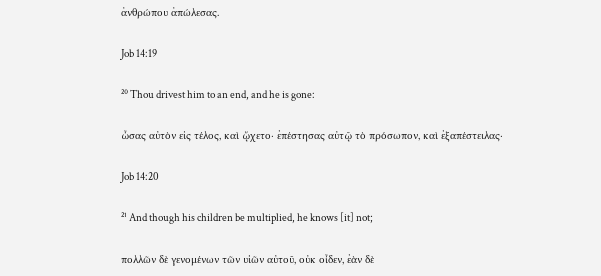ἀνθρώπου ἀπώλεσας.

Job 14:19

²⁰ Thou drivest him to an end, and he is gone:

ὦσας αὐτὸν εἰς τέλος, καὶ ᾤχετο· ἐπέστησας αὐτῷ τὸ πρόσωπον, καὶ ἐξαπέστειλας·

Job 14:20

²¹ And though his children be multiplied, he knows [it] not;

πολλῶν δὲ γενομένων τῶν υἱῶν αὐτοῦ, οὐκ οἶδεν, ἐὰν δὲ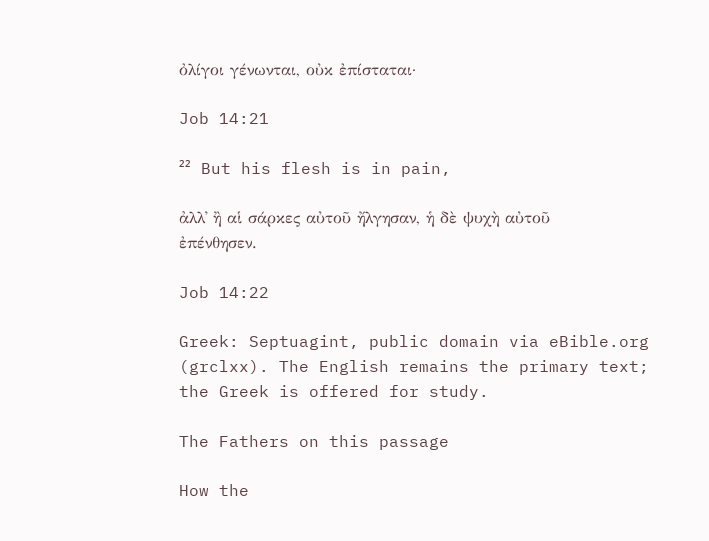ὀλίγοι γένωνται, οὐκ ἐπίσταται·

Job 14:21

²² But his flesh is in pain,

ἀλλ᾿ ἢ αἱ σάρκες αὐτοῦ ἤλγησαν, ἡ δὲ ψυχὴ αὐτοῦ ἐπένθησεν.

Job 14:22

Greek: Septuagint, public domain via eBible.org (grclxx). The English remains the primary text; the Greek is offered for study.

The Fathers on this passage

How the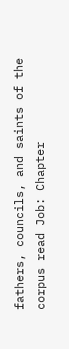fathers, councils, and saints of the corpus read Job: Chapter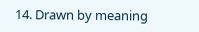14. Drawn by meaning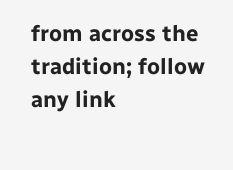from across the tradition; follow any link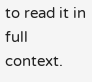to read it in full context.